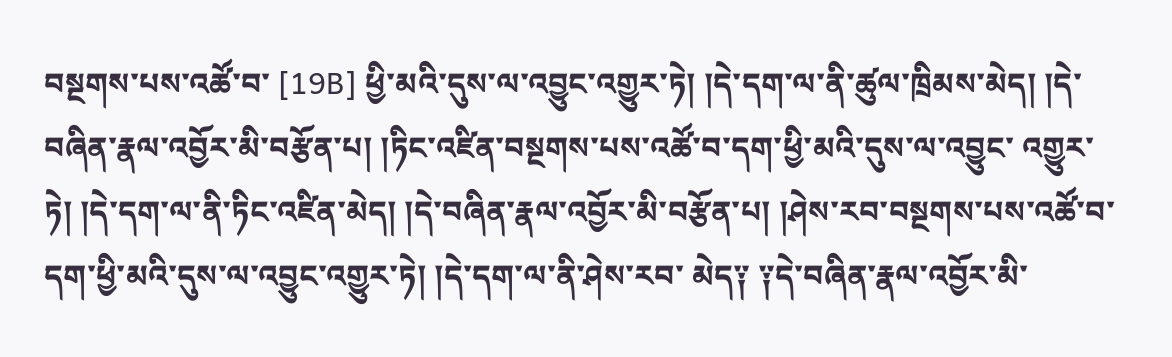བསྔགས་པས་འཚོ་བ་ [19B] ཕྱི་མའི་དུས་ལ་འབྱུང་འགྱུར་ཏེ། །དེ་དག་ལ་ནི་ཚུལ་ཁྲིམས་མེད། །དེ་བཞིན་རྣལ་འབྱོར་མི་བརྩོན་པ། །ཏིང་འཛིན་བསྔགས་པས་འཚོ་བ་དག་ཕྱི་མའི་དུས་ལ་འབྱུང་ འགྱུར་ཏེ། །དེ་དག་ལ་ནི་ཏིང་འཛིན་མེད། །དེ་བཞིན་རྣལ་འབྱོར་མི་བརྩོན་པ། །ཤེས་རབ་བསྔགས་པས་འཚོ་བ་དག་ཕྱི་མའི་དུས་ལ་འབྱུང་འགྱུར་ཏེ། །དེ་དག་ལ་ནི་ཤེས་རབ་ མེད༑ ༑དེ་བཞིན་རྣལ་འབྱོར་མི་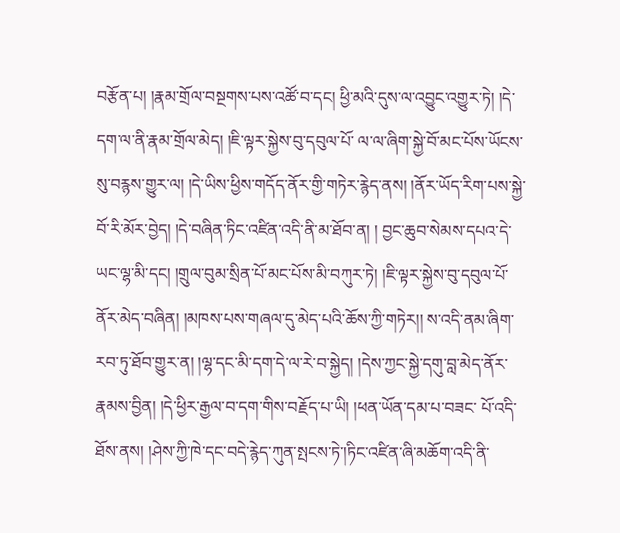བརྩོན་པ། །རྣམ་གྲོལ་བསྔགས་པས་འཚོ་བ་དང། ཕྱི་མའི་དུས་ལ་འབྱུང་འགྱུར་ཏེ། །དེ་དག་ལ་ནི་རྣམ་གྲོལ་མེད། །ཇི་ལྟར་སྐྱེས་བུ་དབུལ་པོ་ ལ་ལ་ཞིག་སྐྱེ་བོ་མང་པོས་ཡོངས་སུ་བརྙས་གྱུར་ལ། །དེ་ཡིས་ཕྱིས་གདོད་ནོར་གྱི་གཏེར་རྙེད་ནས། །ནོར་ཡོད་རིག་པས་སྐྱེ་བོ་རི་མོར་བྱེད། །དེ་བཞིན་ཏིང་འཛིན་འདི་ནི་མ་ཐོབ་ན། ། བྱང་ཆུབ་སེམས་དཔའ་དེ་ཡང་ལྷ་མི་དང། །གྲུལ་བུམ་སྲིན་པོ་མང་པོས་མི་བཀུར་ཏེ། །ཇི་ལྟར་སྐྱེས་བུ་དབུལ་པོ་ནོར་མེད་བཞིན། །མཁས་པས་གཞལ་དུ་མེད་པའི་ཆོས་ཀྱི་གཏེར།། ས་འདི་ནམ་ཞིག་རབ་ཏུ་ཐོབ་གྱུར་ན། །ལྷ་དང་མི་དག་དེ་ལ་རེ་བ་སྐྱེད། །དེས་ཀྱང་སྐྱེ་དགུ་བླ་མེད་ནོར་རྣམས་བྱིན། །དེ་ཕྱིར་རྒྱལ་བ་དག་གིས་བརྗོད་པ་ཡི། །ཕན་ཡོན་དམ་པ་བཟང་ པོ་འདི་ཐོས་ནས། །ཤེས་ཀྱི་ཁེ་དང་བདེ་རྙེད་ཀུན་སྤངས་ཏེ་།ཏིང་འཛིན་ཞི་མཆོག་འདི་ནི་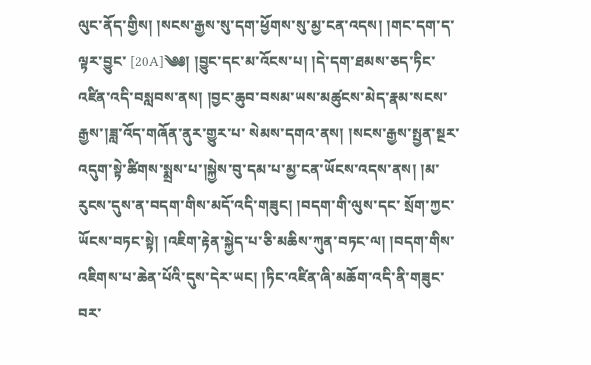ལུང་ནོད་གྱིས། །སངས་རྒྱས་སུ་དག་ཕྱོགས་སུ་མྱ་ངན་འདས། །གང་དག་ད་ལྟར་བྱུང་ [20A]༄༅། །བྱུང་དང་མ་འོངས་པ། །དེ་དག་ཐམས་ཅད་ཏིང་འཛིན་འདི་བསླབས་ནས། །བྱང་ཆུབ་བསམ་ཡས་མཚུངས་མེད་རྣམ་སངས་རྒྱས་།ཟླ་འོད་གཞོན་ནུར་གྱུར་པ་ སེམས་དགའ་ནས། །སངས་རྒྱས་སྤྱན་སྔར་འདུག་སྟེ་ཚིགས་སྨྲས་པ་།སྐྱེས་བུ་དམ་པ་མྱ་ངན་ཡོངས་འདས་ནས། །མ་རུངས་དུས་ན་བདག་གིས་མདོ་འདི་གཟུང། །བདག་གི་ལུས་དང་ སྲོག་ཀྱང་ཡོངས་བཏང་སྟེ། །འཇིག་རྟེན་སྐྱེད་པ་ཅི་མཆིས་ཀུན་བཏང་ལ། །བདག་གིས་འཇིགས་པ་ཆེན་པོའི་དུས་དེར་ཡང། །ཏིང་འཛིན་ཞི་མཆོག་འདི་ནི་གཟུང་བར་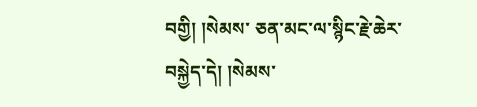བགྱི། །སེམས་ ཅན་མང་ལ་སྙིང་རྗེ་ཆེར་བསྐྱེད་དེ། །སེམས་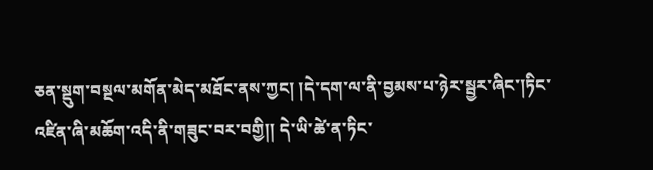ཅན་སྡུག་བསྔལ་མགོན་མེད་མཐོང་ནས་ཀྱང། །དེ་དག་ལ་ནི་བྱམས་པ་ཉེར་སྦྱར་ཞིང་།ཏིང་འཛིན་ཞི་མཆོག་འདི་ནི་གཟུང་བར་བགྱི།། དེ་ཡི་ཚེ་ན་ཏིང་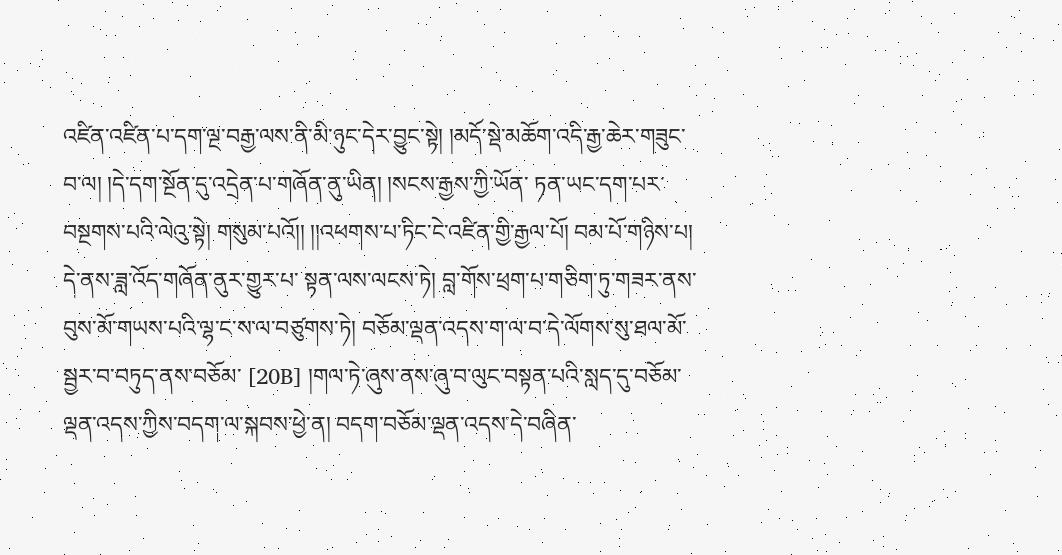འཛིན་འཛིན་པ་དག་ལྔ་བརྒྱ་ལས་ནི་མི་ཉུང་དེར་བྱུང་སྟེ། །མདོ་སྡེ་མཆོག་འདི་རྒྱ་ཆེར་གཟུང་བ་ལ། །དེ་དག་སྔོན་དུ་འདྲེན་པ་གཞོན་ནུ་ཡིན། །སངས་རྒྱས་ཀྱི་ཡོན་ ཏན་ཡང་དག་པར་བསྔགས་པའི་ལེའུ་སྟེ། གསུམ་པའོ།། །།འཕགས་པ་ཏིང་ངེ་འཛིན་གྱི་རྒྱལ་པོ། བམ་པོ་གཉིས་པ། དེ་ནས་ཟླ་འོད་གཞོན་ནུར་གྱུར་པ་ སྟན་ལས་ལངས་ཏེ། བླ་གོས་ཕྲག་པ་གཅིག་ཏུ་གཟར་ནས་བུས་མོ་གཡས་པའི་ལྷ་ང་ས་ལ་བཙུགས་ཏེ། བཅོམ་ལྡན་འདས་ག་ལ་བ་དེ་ལོགས་སུ་ཐལ་མོ་སྦྱར་བ་བཏུད་ནས་བཅོམ་ [20B] །གལ་ཏེ་ཞུས་ནས་ཞུ་བ་ལུང་བསྟན་པའི་སླད་དུ་བཅོམ་ལྡན་འདས་ཀྱིས་བདག་ལ་སྐབས་ཕྱེ་ན། བདག་བཅོམ་ལྡན་འདས་དེ་བཞིན་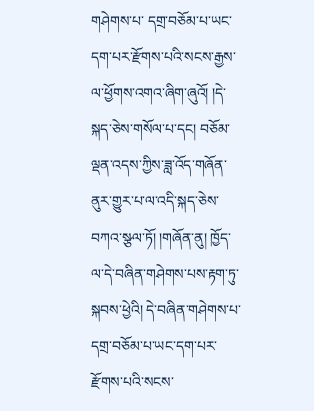གཤེགས་པ་ དགྲ་བཅོམ་པ་ཡང་དག་པར་རྫོགས་པའི་སངས་རྒྱས་ལ་ཕྱོགས་འགའ་ཞིག་ཞུའོ། །དེ་སྐད་ཅེས་གསོལ་པ་དང། བཅོམ་ལྡན་འདས་ཀྱིས་ཟླ་འོད་གཞོན་ནུར་གྱུར་པ་ལ་འདི་སྐད་ཅེས་ བཀའ་སྩལ་ཏོ། །གཞོན་ནུ། ཁྱོད་ལ་དེ་བཞིན་གཤེགས་པས་རྟག་ཏུ་སྐབས་ཕྱེའི། དེ་བཞིན་གཤེགས་པ་དགྲ་བཅོམ་པ་ཡང་དག་པར་རྫོགས་པའི་སངས་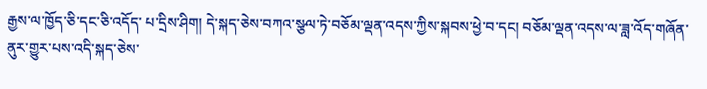རྒྱས་ལ་ཁྱོད་ཅི་དང་ཅི་འདོད་ པ་དྲིས་ཤིག། དེ་སྐད་ཅེས་བཀའ་སྩལ་ཏེ་བཅོམ་ལྡན་འདས་ཀྱིས་སྐབས་ཕྱེ་བ་དང། བཅོམ་ལྡན་འདས་ལ་ཟླ་འོད་གཞོན་ནུར་གྱུར་པས་འདི་སྐད་ཅེས་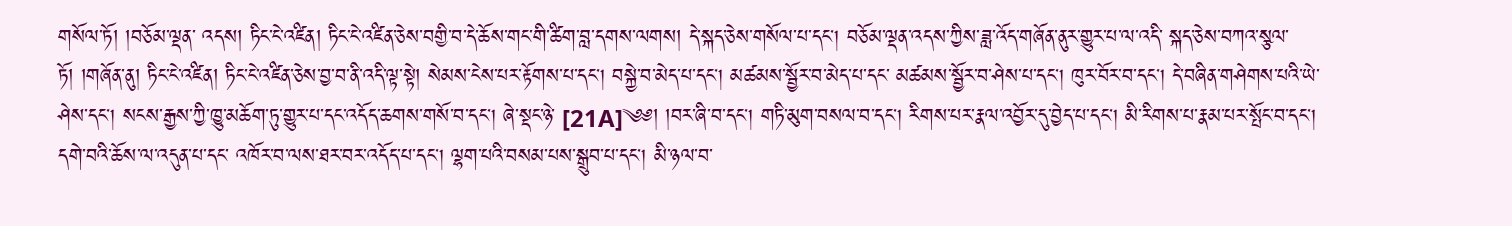གསོལ་ཏོ། །བཅོམ་ལྡན་ འདས། ཏིང་ངེ་འཛིན། ཏིང་ངེ་འཛིན་ཅེས་བགྱི་བ་དེ་ཆོས་གང་གི་ཚིག་བླ་དགས་ལགས། དེ་སྐད་ཅེས་གསོལ་པ་དང། བཅོམ་ལྡན་འདས་ཀྱིས་ཟླ་འོད་གཞོན་ནུར་གྱུར་པ་ལ་འདི་ སྐད་ཅེས་བཀའ་སྩལ་ཏོ། །གཞོན་ནུ། ཏིང་ངེ་འཛིན། ཏིང་ངེ་འཛིན་ཅེས་བྱ་བ་ནི་འདི་ལྟ་སྟེ། སེམས་ངེས་པར་རྟོགས་པ་དང། བསྐྱེ་བ་མེད་པ་དང། མཚམས་སྦྱོར་བ་མེད་པ་དང་ མཚམས་སྦྱོར་བ་ཤེས་པ་དང། ཁུར་བོར་བ་དང། དེ་བཞིན་གཤེགས་པའི་ཡེ་ཤེས་དང། སངས་རྒྱས་ཀྱི་ཁྱུ་མཆོག་ཏུ་གྱུར་པ་དང་འདོད་ཆགས་གསོ་བ་དང། ཞེ་སྡང་ཉེ་ [21A]༄༅། །བར་ཞི་བ་དང། གཏི་མུག་བསལ་བ་དང། རིགས་པར་རྣལ་འབྱོར་དུ་བྱེད་པ་དང། མི་རིགས་པ་རྣམ་པར་སྤོང་བ་དང། དགེ་བའི་ཆོས་ལ་འདུན་པ་དང་ འཁོར་བ་ལས་ཐར་བར་འདོད་པ་དང། ལྷག་པའི་བསམ་པས་སྒྲུབ་པ་དང། མི་ཉལ་བ་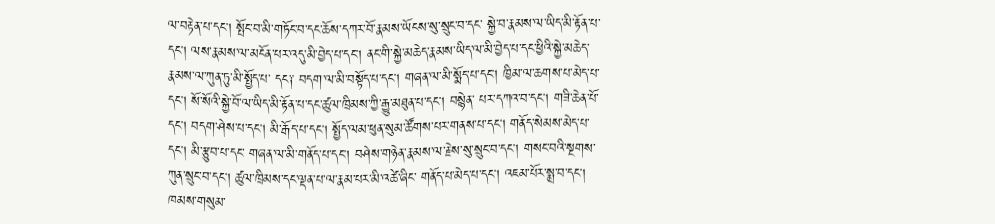ལ་བརྟེན་པ་དང། སྤོང་བ་མི་གཏོང་བ་དང་ཆོས་དཀར་བོ་རྣམས་ཡོངས་སུ་སྲུང་བ་དང་ སྐྱེ་བ་རྣམས་ལ་ཡིད་མི་རྟོན་པ་དང། ལས་རྣམས་ལ་མངོན་པར་འདུ་མི་བྱེད་པ་དང། ནང་གི་སྐྱེ་མཆེད་རྣམས་ཡིད་ལ་མི་བྱེད་པ་དང་ཕྱིའི་སྐྱེ་མཆེད་རྣམས་ལ་ཀུན་ཏུ་མི་སྤྱོད་པ་ དང༑ བདག་ལ་མི་བསྟོད་པ་དང། གཞན་ལ་མི་སྨོད་པ་དང། ཁྱིམ་ལ་ཆགས་པ་མེད་པ་དང། སོ་སོའི་སྐྱེ་བོ་ལ་ཡིད་མི་རྟོན་པ་དང་ཚུལ་ཁྲིམས་ཀྱི་རྒྱུ་མཐུན་པ་དང། བསྙེན་ པར་དཀའ་བ་དང། གཟི་ཆེན་པོ་དང། བདག་ཤེས་པ་དང། མི་རྒོད་པ་དང། སྤྱོད་ལམ་ཕུན་སུམ་ཚོགས་པར་གནས་པ་དང། གནོད་སེམས་མེད་པ་དང། མི་རྩུབ་པ་དང་ གཞན་ལ་མི་གནོད་པ་དང། བཤེས་གཉེན་རྣམས་ལ་རྗེས་སུ་སྲུང་བ་དང། གསང་བའི་སྔགས་ཀུན་སྲུང་བ་དང། ཚུལ་ཁྲིམས་དང་ལྡན་པ་ལ་རྣམ་པར་མི་འཚེ་ཞིང་ གནོད་པ་མེད་པ་དང། འཇམ་པོར་སྨྲ་བ་དང། ཁམས་གསུམ་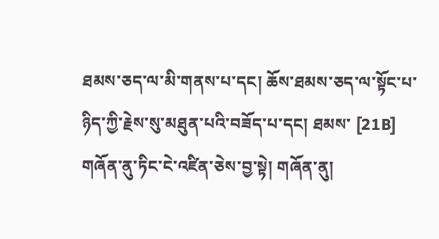ཐམས་ཅད་ལ་མི་གནས་པ་དང། ཆོས་ཐམས་ཅད་ལ་སྟོང་པ་ཉིད་ཀྱི་རྗེས་སུ་མཐུན་པའི་བཟོད་པ་དང། ཐམས་ [21B] གཞོན་ནུ་ཏིང་ངེ་འཛིན་ཅེས་བྱ་སྟེ། གཞོན་ནུ།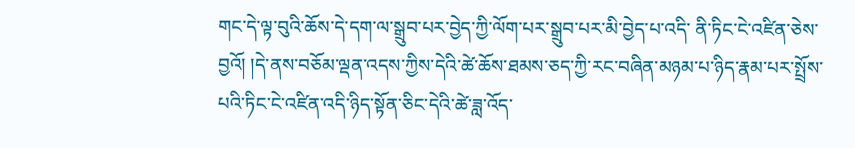གང་དེ་ལྟ་བུའི་ཆོས་དེ་དག་ལ་སྒྲུབ་པར་བྱེད་ཀྱི་ལོག་པར་སྒྲུབ་པར་མི་བྱེད་པ་འདི་ ནི་ཏིང་ངེ་འཛིན་ཅེས་བྱའོ། །དེ་ནས་བཅོམ་ལྡན་འདས་ཀྱིས་དེའི་ཚེ་ཆོས་ཐམས་ཅད་ཀྱི་རང་བཞིན་མཉམ་པ་ཉིད་རྣམ་པར་སྤྲོས་པའི་ཏིང་ངེ་འཛིན་འདི་ཉིད་སྟོན་ཅིང་དེའི་ཚེ་ཟླ་འོད་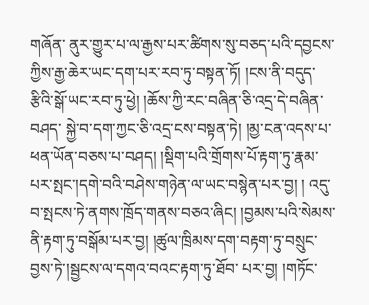གཞོན་ ནུར་གྱུར་པ་ལ་རྒྱས་པར་ཚིགས་སུ་བཅད་པའི་དབྱངས་ཀྱིས་རྒྱ་ཆེར་ཡང་དག་པར་རབ་ཏུ་བསྟན་ཏོ། །ངས་ནི་བདུད་རྩིའི་སྒོ་ཡང་རབ་ཏུ་ཕྱེ། །ཆོས་ཀྱི་རང་བཞིན་ཅི་འདྲ་དེ་བཞིན་བཤད་ སྐྱེ་བ་དག་ཀྱང་ཅི་འདྲ་ངས་བསྟན་ཏེ། །མྱ་ངན་འདས་པ་ཕན་ཡོན་བཅས་པ་བཤད། །སྡིག་པའི་གྲོགས་པོ་རྟག་ཏུ་རྣམ་པར་སྤང་།དགེ་བའི་བཤེས་གཉེན་ལ་ཡང་བསྙེན་པར་བྱ། ། འདུ་བ་སྤངས་ཏེ་ནགས་ཁྲོད་གནས་བཅའ་ཞིང། །བྱམས་པའི་སེམས་ནི་རྟག་ཏུ་བསྒོམ་པར་བྱ། །ཚུལ་ཁྲིམས་དག་བརྟག་ཏུ་བསྲུང་བྱས་ཏེ་།སྦྱངས་ལ་དགའ་བའང་རྟག་ཏུ་ཐོབ་ པར་བྱ། །གཏོང་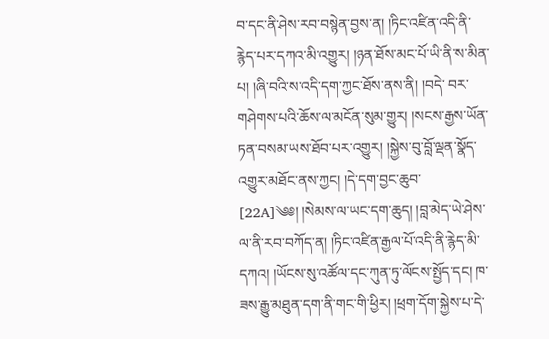བ་དང་ནི་ཤེས་རབ་བསྙེན་བྱས་ན། །ཏིང་འཛིན་འདི་ནི་རྙེད་པར་དཀའ་མི་འགྱུར། །ཉན་ཐོས་མང་པོ་ཡི་ནི་ས་མིན་པ། །ཞི་བའི་ས་འདི་དག་ཀྱང་ཐོས་ནས་ནི། །བདེ་ བར་གཤེགས་པའི་ཆོས་ལ་མངོན་སུམ་གྱུར། །སངས་རྒྱས་ཡོན་ཏན་བསམ་ཡས་ཐོབ་པར་འགྱུར། །སྐྱེས་བུ་བློ་ལྡན་སྣོད་འགྱུར་མཐོང་ནས་ཀྱང། །དེ་དག་བྱང་ཆུབ་ [22A]༄༅། །སེམས་ལ་ཡང་དག་ཆུད། །བླ་མེད་ཡེ་ཤེས་ལ་ནི་རབ་བཀོད་ན། །ཏིང་འཛིན་རྒྱལ་པོ་འདི་ནི་རྙེད་མི་དཀའ། །ཡོངས་སུ་འཚོལ་དང་ཀུན་ཏུ་ལོངས་སྤྱོད་དང། ཁ་ ཟས་རྒྱུ་མཐུན་དག་ནི་གང་གི་ཕྱིར། །ཕྲག་དོག་སྐྱེས་པ་དེ་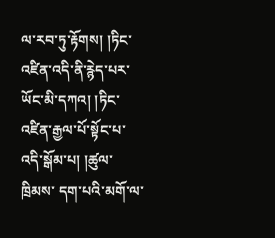ལ་རབ་ཏུ་རྟོགས། །ཏིང་འཛིན་འདི་ནི་རྙེད་པར་ཡོང་མི་དཀའ། །ཏིང་འཛིན་རྒྱལ་པོ་སྟོང་པ་འདི་སྒོམ་པ། །ཚུལ་ཁྲིམས་ དག་པའི་མགོ་ལ་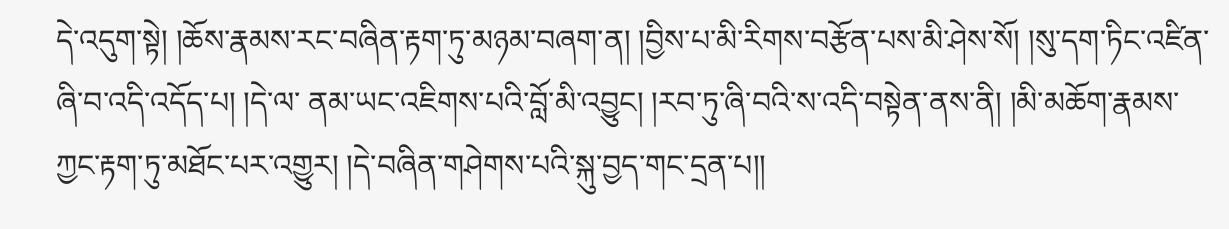དེ་འདུག་སྟེ། །ཆོས་རྣམས་རང་བཞིན་རྟག་ཏུ་མཉམ་བཞག་ན། །བྱིས་པ་མི་རིགས་བརྩོན་པས་མི་ཤེས་སོ། །སུ་དག་ཏིང་འཛིན་ཞི་བ་འདི་འདོད་པ། །དེ་ལ་ ནམ་ཡང་འཇིགས་པའི་བློ་མི་འབྱུང། །རབ་ཏུ་ཞི་བའི་ས་འདི་བསྟེན་ནས་ནི། །མི་མཆོག་རྣམས་ཀྱང་རྟག་ཏུ་མཐོང་པར་འགྱུར། །དེ་བཞིན་གཤེགས་པའི་སྐུ་བྱད་གང་དྲན་པ།།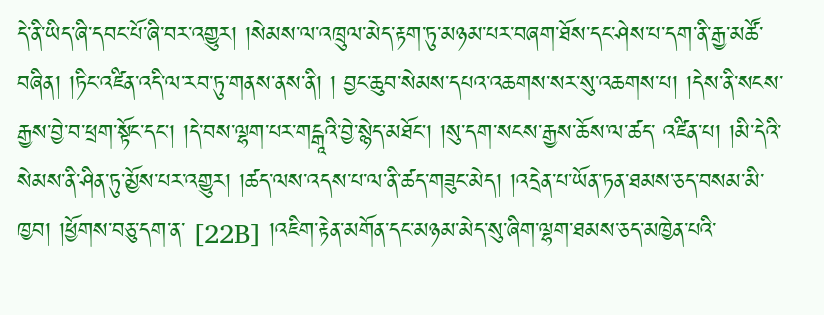དེ་ནི་ཡིད་ཞི་དབང་པོ་ཞི་བར་འགྱུར། །སེམས་ལ་འཁྲུལ་མེད་རྟག་ཏུ་མཉམ་པར་བཞག་ཐོས་དང་ཤེས་པ་དག་ནི་རྒྱ་མཚོ་བཞིན། །ཏིང་འཛིན་འདི་ལ་རབ་ཏུ་གནས་ནས་ནི། ། བྱང་ཆུབ་སེམས་དཔའ་འཆགས་སར་སུ་འཆགས་པ། །དེས་ནི་སངས་རྒྱས་བྱེ་བ་ཕྲག་སྟོང་དང། །དེ་བས་ལྷག་པར་གངྒཱའི་བྱེ་སྙེད་མཐོང། །སུ་དག་སངས་རྒྱས་ཆོས་ལ་ཚད་ འཛིན་པ། །མི་དེའི་སེམས་ནི་ཤིན་ཏུ་མྱོས་པར་འགྱུར། །ཚད་ལས་འདས་པ་ལ་ནི་ཚད་གཟུང་མེད། །འདྲེན་པ་ཡོན་ཏན་ཐམས་ཅད་བསམ་མི་ཁྱབ། །ཕྱོགས་བཅུ་དག་ན་ [22B] །འཇིག་རྟེན་མགོན་དང་མཉམ་མེད་སུ་ཞིག་ལྷག་ཐམས་ཅད་མཁྱེན་པའི་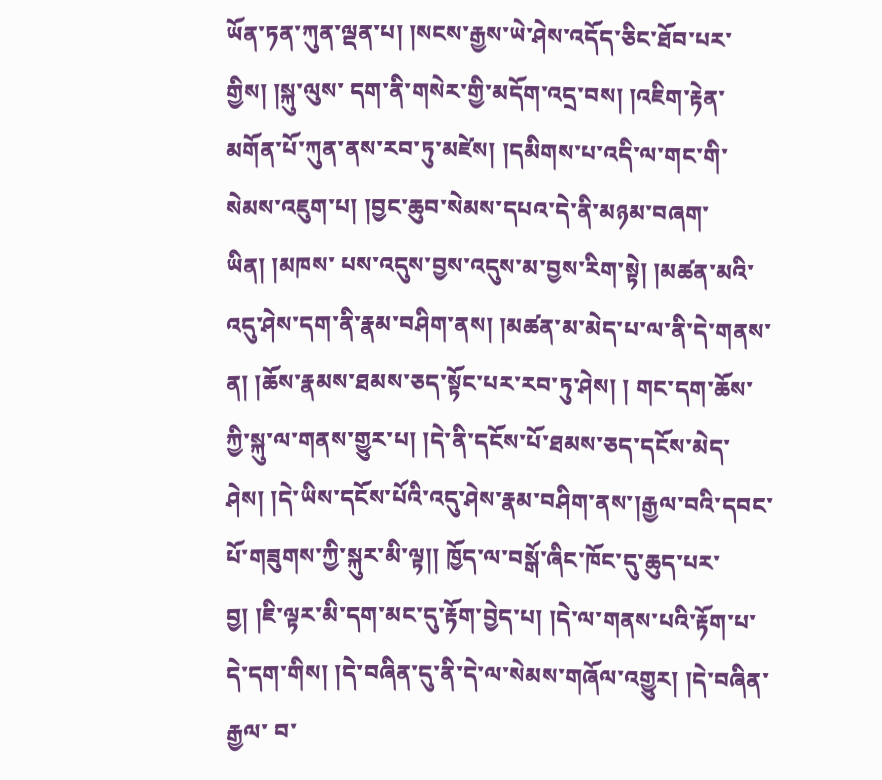ཡོན་ཏན་ཀུན་ལྡན་པ། །སངས་རྒྱས་ཡེ་ཤེས་འདོད་ཅིང་ཐོབ་པར་གྱིས། །སྐུ་ལུས་ དག་ནི་གསེར་གྱི་མདོག་འདྲ་བས། །འཇིག་རྟེན་མགོན་པོ་ཀུན་ནས་རབ་ཏུ་མཛེས། །དམིགས་པ་འདི་ལ་གང་གི་སེམས་འཇུག་པ། །བྱང་ཆུབ་སེམས་དཔའ་དེ་ནི་མཉམ་བཞག་ཡིན། །མཁས་ པས་འདུས་བྱས་འདུས་མ་བྱས་རིག་སྟེ། །མཚན་མའི་འདུ་ཤེས་དག་ནི་རྣམ་བཤིག་ནས། །མཚན་མ་མེད་པ་ལ་ནི་དེ་གནས་ན། །ཆོས་རྣམས་ཐམས་ཅད་སྟོང་པར་རབ་ཏུ་ཤེས། ། གང་དག་ཆོས་ཀྱི་སྐུ་ལ་གནས་གྱུར་པ། །དེ་ནི་དངོས་པོ་ཐམས་ཅད་དངོས་མེད་ཤེས། །དེ་ཡིས་དངོས་པོའི་འདུ་ཤེས་རྣམ་བཤིག་ནས་།རྒྱལ་བའི་དབང་པོ་གཟུགས་ཀྱི་སྐུར་མི་ལྟ།། ཁྱོད་ལ་བསྒོ་ཞིང་ཁོང་དུ་ཆུད་པར་བྱ། །ཇི་ལྟར་མི་དག་མང་དུ་རྟོག་བྱེད་པ། །དེ་ལ་གནས་པའི་རྟོག་པ་དེ་དག་གིས། །དེ་བཞིན་དུ་ནི་དེ་ལ་སེམས་གཞོལ་འགྱུར། །དེ་བཞིན་རྒྱལ་ བ་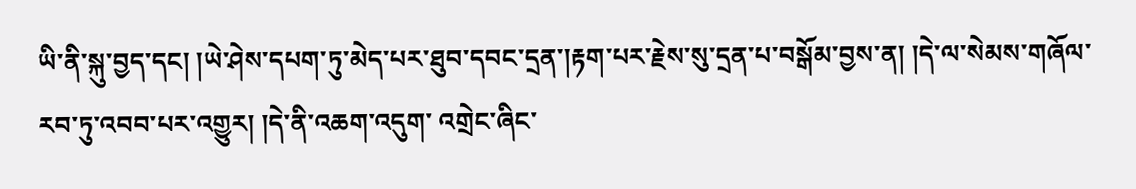ཡི་ནི་སྐུ་བྱད་དང། །ཡེ་ཤེས་དཔག་ཏུ་མེད་པར་ཐུབ་དབང་དྲན་།རྟག་པར་རྗེས་སུ་དྲན་པ་བསྒོམ་བྱས་ན། །དེ་ལ་སེམས་གཞོལ་རབ་ཏུ་འབབ་པར་འགྱུར། །དེ་ནི་འཆག་འདུག་ འགྲེང་ཞིང་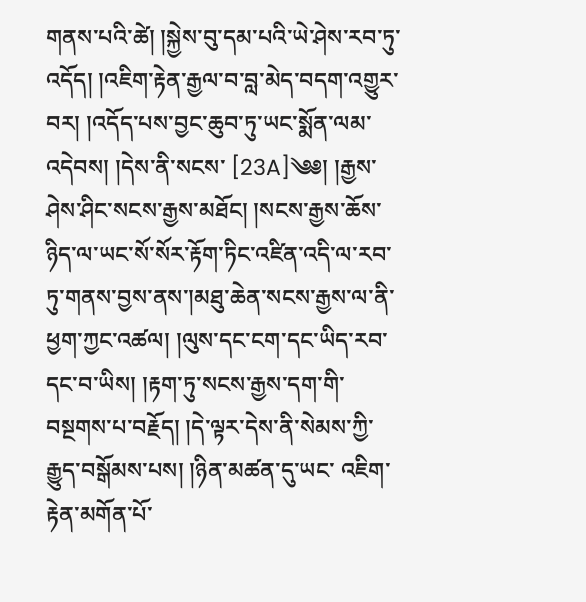གནས་པའི་ཚེ། །སྐྱེས་བུ་དམ་པའི་ཡེ་ཤེས་རབ་ཏུ་འདོད། །འཇིག་རྟེན་རྒྱལ་བ་བླ་མེད་བདག་འགྱུར་བར། །འདོད་པས་བྱང་ཆུབ་ཏུ་ཡང་སྨོན་ལམ་འདེབས། །དེས་ནི་སངས་ [23A]༄༅། །རྒྱས་ཤེས་ཤིང་སངས་རྒྱས་མཐོང། །སངས་རྒྱས་ཆོས་ཉིད་ལ་ཡང་སོ་སོར་རྟོག་ཏིང་འཛིན་འདི་ལ་རབ་ཏུ་གནས་བྱས་ནས་།མཐུ་ཆེན་སངས་རྒྱས་ལ་ནི་ ཕྱག་ཀྱང་འཚལ། །ལུས་དང་ངག་དང་ཡིད་རབ་དང་བ་ཡིས། །རྟག་ཏུ་སངས་རྒྱས་དག་གི་བསྔགས་པ་བརྗོད། །དེ་ལྟར་དེས་ནི་སེམས་ཀྱི་རྒྱུད་བསྒོམས་པས། །ཉིན་མཚན་དུ་ཡང་ འཇིག་རྟེན་མགོན་པོ་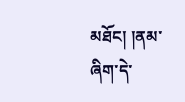མཐོང། །ནམ་ཞིག་དེ་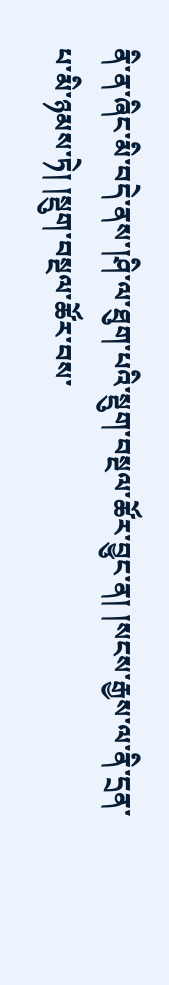ནི་ན་ཞིང་མི་བདེ་ནས་།ཤི་ལ་ཐུག་པའི་སྡུག་བསྔལ་ཚོར་བྱུང་ན། །སངས་རྒྱས་ལ་ནི་དྲན་པ་མི་ཉམས་ཏེ། །སྡུག་བསྔལ་ཚོར་བས་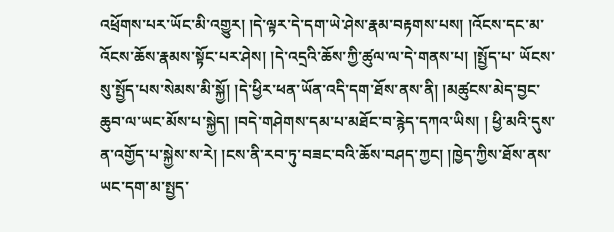འཕྲོགས་པར་ཡོང་མི་འགྱུར། །དེ་ལྟར་དེ་དག་ཡེ་ཤེས་རྣམ་བརྟགས་པས། །འོངས་དང་མ་འོངས་ཆོས་རྣམས་སྟོང་པར་ཤེས། །དེ་འདྲའི་ཆོས་ཀྱི་ཚུལ་ལ་དེ་གནས་པ། །སྤྱོད་པ་ ཡོངས་སུ་སྤྱོད་པས་སེམས་མི་སྐྱོ། །དེ་ཕྱིར་ཕན་ཡོན་འདི་དག་ཐོས་ནས་ནི། །མཚུངས་མེད་བྱང་ཆུབ་ལ་ཡང་མོས་པ་སྐྱེད། །བདེ་གཤེགས་དམ་པ་མཐོང་བ་རྙེད་དཀའ་ཡིས། ། ཕྱི་མའི་དུས་ན་འགྱོད་པ་སྐྱེས་ས་རེ། །ངས་ནི་རབ་ཏུ་བཟང་བའི་ཆོས་བཤད་ཀྱང། །ཁྱེད་ཀྱིས་ཐོས་ནས་ཡང་དག་མ་སྤྱད་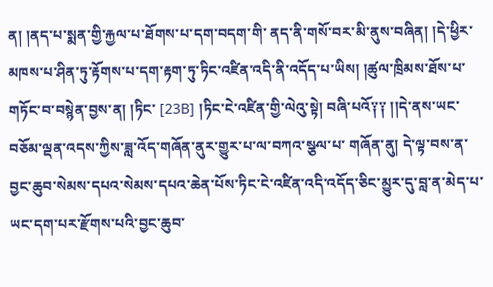ན། །ནད་པ་སྨན་གྱི་རྐྱལ་པ་ཐོགས་པ་དག་བདག་གི་ ནད་ནི་གསོ་བར་མི་ནུས་བཞིན། །དེ་ཕྱིར་མཁས་པ་ཤིན་ཏུ་རྟོགས་པ་དག་རྟག་ཏུ་ཏིང་འཛིན་འདི་ནི་འདོད་པ་ཡིས། །ཚུལ་ཁྲིམས་ཐོས་པ་གཏོང་བ་བསྙེན་བྱས་ན། །ཏིང་ [23B] །ཏིང་ངེ་འཛིན་གྱི་ལེའུ་སྟེ། བཞི་པའོ༑༑ །།དེ་ནས་ཡང་བཅོམ་ལྡན་འདས་ཀྱིས་ཟླ་འོད་གཞོན་ནུར་གྱུར་པ་ལ་བཀའ་སྩལ་པ་ གཞོན་ནུ། དེ་ལྟ་བས་ན་བྱང་ཆུབ་སེམས་དཔའ་སེམས་དཔའ་ཆེན་པོས་ཏིང་ངེ་འཛིན་འདི་འདོད་ཅིང་མྱུར་དུ་བླ་ན་མེད་པ་ཡང་དག་པར་རྫོགས་པའི་བྱང་ཆུབ་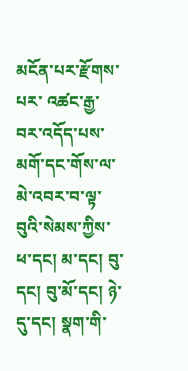མངོན་པར་རྫོགས་པར་ འཚང་རྒྱ་བར་འདོད་པས་མགོ་དང་གོས་ལ་མེ་འབར་བ་ལྟ་བུའི་སེམས་ཀྱིས་ཕ་དང། མ་དང། བུ་དང། བུ་མོ་དང། ཉེ་དུ་དང། སྣག་གི་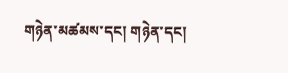གཉེན་མཚམས་དང། གཉེན་དང།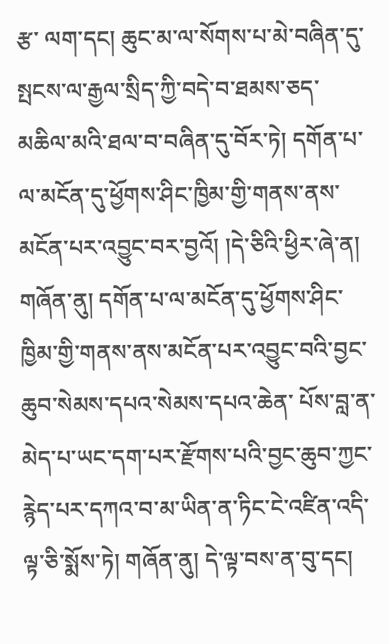རྩ་ ལག་དང། ཆུང་མ་ལ་སོགས་པ་མེ་བཞིན་དུ་སྤངས་ལ་རྒྱལ་སྲིད་ཀྱི་བདེ་བ་ཐམས་ཅད་མཆིལ་མའི་ཐལ་བ་བཞིན་དུ་བོར་ཏེ། དགོན་པ་ལ་མངོན་དུ་ཕྱོགས་ཤིང་ཁྱིམ་གྱི་གནས་ནས་ མངོན་པར་འབྱུང་བར་བྱའོ། །དེ་ཅིའི་ཕྱིར་ཞེ་ན། གཞོན་ནུ། དགོན་པ་ལ་མངོན་དུ་ཕྱོགས་ཤིང་ཁྱིམ་གྱི་གནས་ནས་མངོན་པར་འབྱུང་བའི་བྱང་ཆུབ་སེམས་དཔའ་སེམས་དཔའ་ཆེན་ པོས་བླ་ན་མེད་པ་ཡང་དག་པར་རྫོགས་པའི་བྱང་ཆུབ་ཀྱང་རྙེད་པར་དཀའ་བ་མ་ཡིན་ན་ཏིང་ངེ་འཛིན་འདི་ལྟ་ཅི་སྨོས་ཏེ། གཞོན་ནུ། དེ་ལྟ་བས་ན་བུ་དང།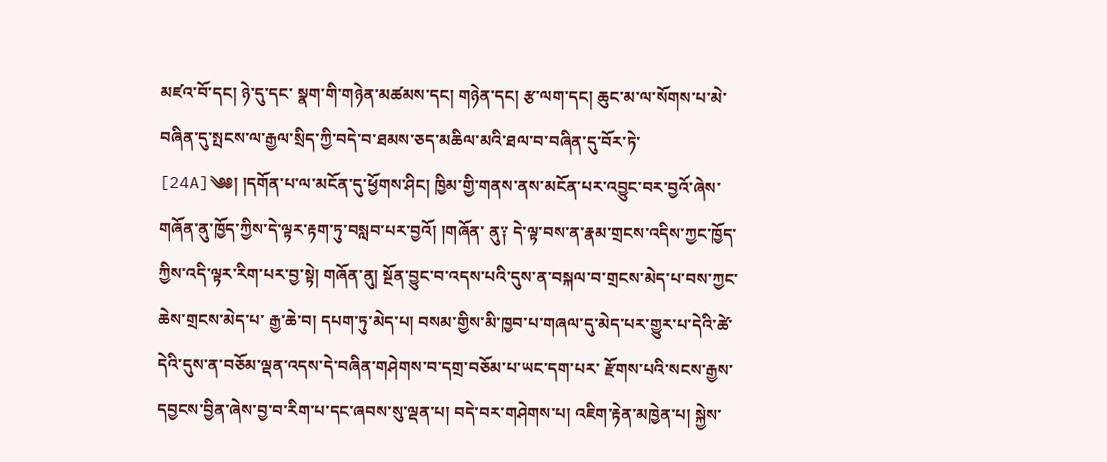མཛའ་བོ་དང། ཉེ་དུ་དང་ སྣག་གི་གཉེན་མཚམས་དང། གཉེན་དང། རྩ་ལག་དང། ཆུང་མ་ལ་སོགས་པ་མེ་བཞིན་དུ་སྤངས་ལ་རྒྱལ་སྲིད་ཀྱི་བདེ་བ་ཐམས་ཅད་མཆིལ་མའི་ཐལ་བ་བཞིན་དུ་བོར་ཏེ་ [24A]༄༅། །དགོན་པ་ལ་མངོན་དུ་ཕྱོགས་ཤིང། ཁྱིམ་གྱི་གནས་ནས་མངོན་པར་འབྱུང་བར་བྱའོ་ཞེས་གཞོན་ནུ་ཁྱོད་ཀྱིས་དེ་ལྟར་རྟག་ཏུ་བསླབ་པར་བྱའོ། །གཞོན་ ནུ༑ དེ་ལྟ་བས་ན་རྣམ་གྲངས་འདིས་ཀྱང་ཁྱོད་ཀྱིས་འདི་ལྟར་རིག་པར་བྱ་སྟེ། གཞོན་ནུ། སྔོན་བྱུང་བ་འདས་པའི་དུས་ན་བསྐལ་བ་གྲངས་མེད་པ་བས་ཀྱང་ཆེས་གྲངས་མེད་པ་ རྒྱ་ཆེ་བ། དཔག་ཏུ་མེད་པ། བསམ་གྱིས་མི་ཁྱབ་པ་གཞལ་དུ་མེད་པར་གྱུར་པ་དེའི་ཚེ་དེའི་དུས་ན་བཅོམ་ལྡན་འདས་དེ་བཞིན་གཤེགས་བ་དགྲ་བཅོམ་པ་ཡང་དག་པར་ རྫོགས་པའི་སངས་རྒྱས་དབྱངས་བྱིན་ཞེས་བྱ་བ་རིག་པ་དང་ཞབས་སུ་ལྡན་པ། བདེ་བར་གཤེགས་པ། འཇིག་རྟེན་མཁྱེན་པ། སྐྱེས་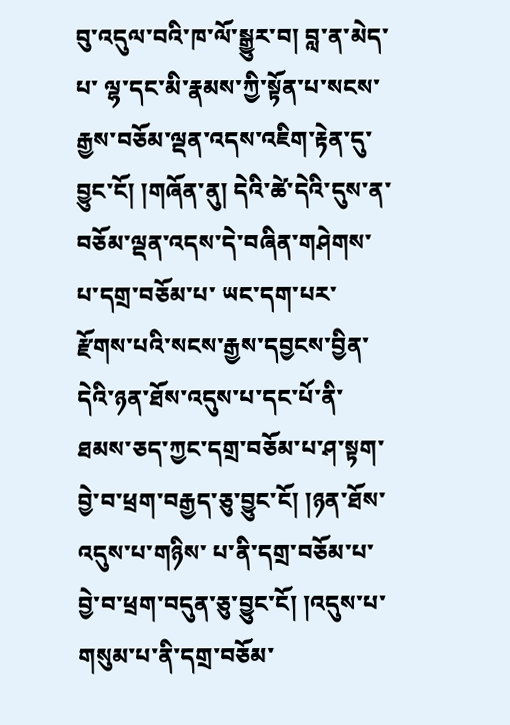བུ་འདུལ་བའི་ཁ་ལོ་སྒྱུར་བ། བླ་ན་མེད་པ་ ལྷ་དང་མི་རྣམས་ཀྱི་སྟོན་པ་སངས་རྒྱས་བཅོམ་ལྡན་འདས་འཇིག་རྟེན་དུ་བྱུང་ངོ། །གཞོན་ནུ། དེའི་ཚེ་དེའི་དུས་ན་བཅོམ་ལྡན་འདས་དེ་བཞིན་གཤེགས་པ་དགྲ་བཅོམ་པ་ ཡང་དག་པར་རྫོགས་པའི་སངས་རྒྱས་དབྱངས་བྱིན་དེའི་ཉན་ཐོས་འདུས་པ་དང་པོ་ནི་ཐམས་ཅད་ཀྱང་དགྲ་བཅོམ་པ་ཤ་སྟག་བྱེ་བ་ཕྲག་བརྒྱད་ཅུ་བྱུང་ངོ། །ཉན་ཐོས་འདུས་པ་གཉིས་ པ་ནི་དགྲ་བཅོམ་པ་བྱེ་བ་ཕྲག་བདུན་ཅུ་བྱུང་ངོ། །འདུས་པ་གསུམ་པ་ནི་དགྲ་བཅོམ་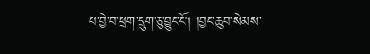པ་བྱེ་བ་ཕྲག་དྲུག་ཅུ་བྱུང་ངོ། །བྱང་ཆུབ་སེམས་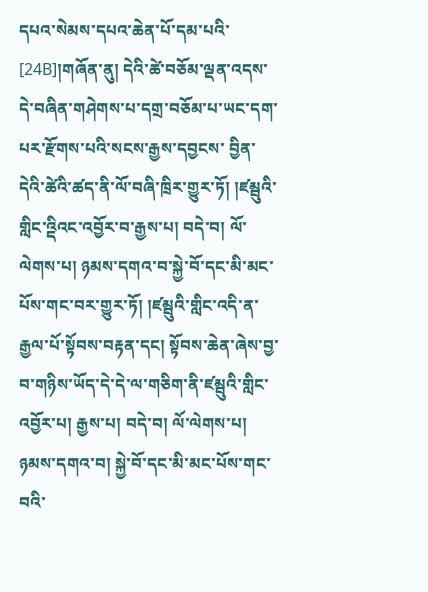དཔའ་སེམས་དཔའ་ཆེན་པོ་དམ་པའི་ [24B]།གཞོན་ནུ། དེའི་ཚེ་བཅོམ་ལྡན་འདས་དེ་བཞིན་གཤེགས་པ་དགྲ་བཅོམ་པ་ཡང་དག་པར་རྫོགས་པའི་སངས་རྒྱས་དབྱངས་ བྱིན་དེའི་ཚེའི་ཚད་ནི་ལོ་བཞི་ཁྲིར་གྱུར་ཏོ། །ཛམྦུའི་གླིང་འྡིའང་འབྱོར་བ་རྒྱས་པ། བདེ་བ། ལོ་ལེགས་པ། ཉམས་དགའ་བ་སྐྱེ་བོ་དང་མི་མང་པོས་གང་བར་གྱུར་ཏོ། །ཛམྦུའི་གླིང་འདི་ན་ རྒྱལ་པོ་སྟོབས་བརྟན་དང། སྟོབས་ཆེན་ཞེས་བྱ་བ་གཉིས་ཡོད་དེ་དེ་ལ་གཅིག་ནི་ཛམྦུའི་གླིང་འབྱོར་པ། རྒྱས་པ། བདེ་བ། ལོ་ལེགས་པ། ཉམས་དགའ་བ། སྐྱེ་བོ་དང་མི་མང་པོས་གང་ བའི་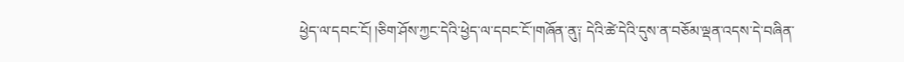ཕྱེད་ལ་དབང་ངོ། །ཅིག་ཤོས་ཀྱང་དེའི་ཕྱེད་ལ་དབང་ངོ་།གཞོན་ནུ༑ དེའི་ཚེ་དེའི་དུས་ན་བཅོམ་ལྡན་འདས་དེ་བཞིན་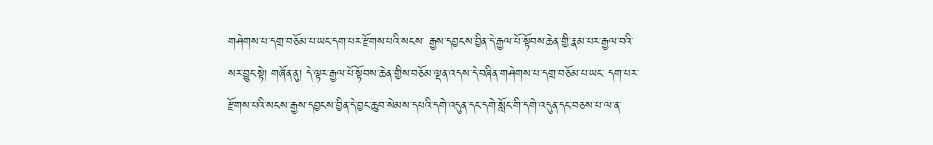གཤེགས་པ་དགྲ་བཅོམ་པ་ཡང་དག་པར་རྫོགས་པའི་སངས་ རྒྱས་དབྱངས་བྱིན་དེ་རྒྱལ་པོ་སྟོབས་ཆེན་གྱི་རྣམ་པར་རྒྱལ་བའི་སར་བྱུང་སྟེ། གཞོན་ནུ། དེ་ལྟར་རྒྱལ་པོ་སྟོབས་ཆེན་གྱིས་བཅོམ་ལྡན་འདས་དེ་བཞིན་གཤེགས་པ་དགྲ་བཅོམ་པ་ཡང་ དག་པར་རྫོགས་པའི་སངས་རྒྱས་དབྱངས་བྱིན་དེ་བྱང་ཆུབ་སེམས་དཔའི་དགེ་འདུན་དང་དགེ་སློང་གི་དགེ་འདུན་དང་བཅས་པ་ལ་ན་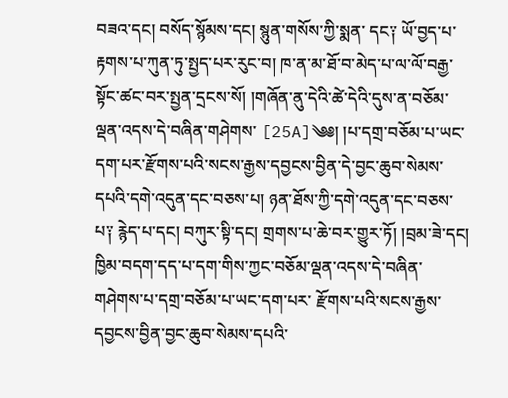བཟའ་དང། བསོད་སྙོམས་དང། སྙུན་གསོས་ཀྱི་སྨན་ དང༑ ཡོ་བྱད་པ་རྟགས་པ་ཀུན་ཏུ་སྤྱད་པར་རུང་བ། ཁ་ན་མ་ཐོ་བ་མེད་པ་ལ་ལོ་བརྒྱ་སྟོང་ཚང་བར་སྤྱན་དྲངས་སོ། །གཞོན་ནུ་དེའི་ཚེ་དེའི་དུས་ན་བཅོམ་ལྡན་འདས་དེ་བཞིན་གཤེགས་ [25A]༄༅། །པ་དགྲ་བཅོམ་པ་ཡང་དག་པར་རྫོགས་པའི་སངས་རྒྱས་དབྱངས་བྱིན་དེ་བྱང་ཆུབ་སེམས་དཔའི་དགེ་འདུན་དང་བཅས་པ། ཉན་ཐོས་ཀྱི་དགེ་འདུན་དང་བཅས་ པ༑ རྙེད་པ་དང། བཀུར་སྟི་དང། གྲགས་པ་ཆེ་བར་གྱུར་ཏོ། །བྲམ་ཟེ་དང། ཁྱིམ་བདག་དད་པ་དག་གིས་ཀྱང་བཅོམ་ལྡན་འདས་དེ་བཞིན་གཤེགས་པ་དགྲ་བཅོམ་པ་ཡང་དག་པར་ རྫོགས་པའི་སངས་རྒྱས་དབྱངས་བྱིན་བྱང་ཆུབ་སེམས་དཔའི་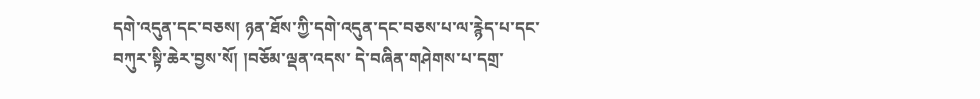དགེ་འདུན་དང་བཅས། ཉན་ཐོས་ཀྱི་དགེ་འདུན་དང་བཅས་པ་ལ་རྙེད་པ་དང་བཀུར་སྟི་ཆེར་བྱས་སོ། །བཅོམ་ལྡན་འདས་ དེ་བཞིན་གཤེགས་པ་དགྲ་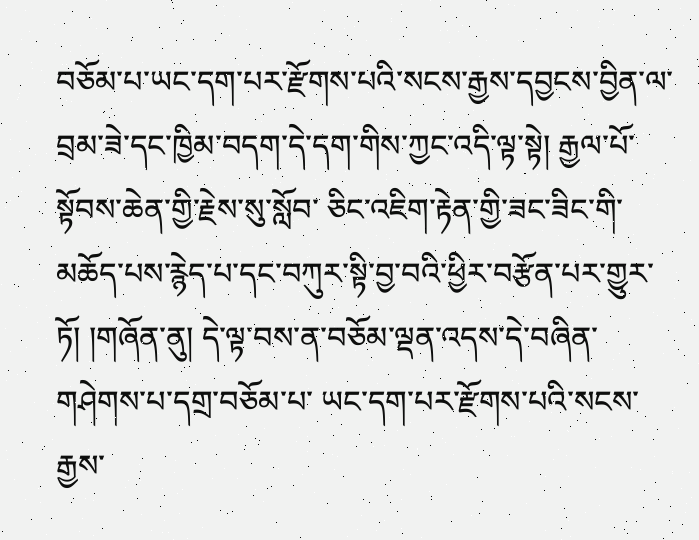བཅོམ་པ་ཡང་དག་པར་རྫོགས་པའི་སངས་རྒྱས་དབྱངས་བྱིན་ལ་བྲམ་ཟེ་དང་ཁྱིམ་བདག་དེ་དག་གིས་ཀྱང་འདི་ལྟ་སྟེ། རྒྱལ་པོ་སྟོབས་ཆེན་གྱི་རྗེས་སུ་སློབ་ ཅིང་འཇིག་རྟེན་གྱི་ཟང་ཟིང་གི་མཆོད་པས་རྙེད་པ་དང་བཀུར་སྟི་བྱ་བའི་ཕྱིར་བརྩོན་པར་གྱུར་ཏོ། །གཞོན་ནུ། དེ་ལྟ་བས་ན་བཅོམ་ལྡན་འདས་དེ་བཞིན་གཤེགས་པ་དགྲ་བཅོམ་པ་ ཡང་དག་པར་རྫོགས་པའི་སངས་རྒྱས་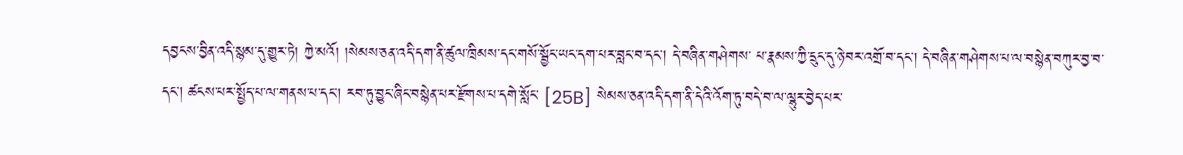དབྱངས་བྱིན་འདི་སྙམ་དུ་གྱུར་ཏེ། ཀྱེ་མའོ། །སེམས་ཅན་འདི་དག་ནི་ཚུལ་ཁྲིམས་དང་གསོ་སྦྱོང་ཡང་དག་པར་བླང་བ་དང། དེ་བཞིན་གཤེགས་ པ་རྣམས་ཀྱི་དྲུང་དུ་ཉེ་བར་འགྲོ་བ་དང། དེ་བཞིན་གཤེགས་པ་ལ་བསྙེན་བཀུར་བྱ་བ་དང། ཚངས་པར་སྤྱོད་པ་ལ་གནས་པ་དང། རབ་ཏུ་བྱུང་ཞིང་བསྙེན་པར་རྫོགས་པ་དགེ་སློང་ [25B] སེམས་ཅན་འདི་དག་ནི་དེའི་འོག་ཏུ་བདེ་བ་ལ་ལྷུར་བྱེད་པར་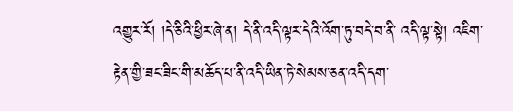འགྱུར་རོ། །དེ་ཅིའི་ཕྱིར་ཞེ་ན། དེ་ནི་འདི་ལྟར་དེའི་འོག་ཏུ་བདེ་བ་ནི་ འདི་ལྟ་སྟེ། འཇིག་རྟེན་གྱི་ཟང་ཟིང་གི་མཆོད་པ་ནི་འདི་ཡིན་ཏེ་སེམས་ཅན་འདི་དག་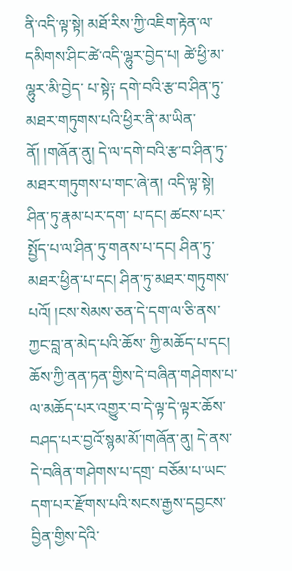ནི་འདི་ལྟ་སྟེ། མཐོ་རིས་ཀྱི་འཇིག་རྟེན་ལ་དམིགས་ཤིང་ཚེ་འདི་ལྷུར་བྱེད་པ། ཚེ་ཕྱི་མ་ལྷུར་མི་བྱེད་ པ་སྟེ༑ དགེ་བའི་རྩ་བ་ཤིན་ཏུ་མཐར་གཏུགས་པའི་ཕྱིར་ནི་མ་ཡིན་ནོ། །གཞོན་ནུ། དེ་ལ་དགེ་བའི་རྩ་བ་ཤིན་ཏུ་མཐར་གཏུགས་པ་གང་ཞེ་ན། འདི་ལྟ་སྟེ། ཤིན་ཏུ་རྣམ་པར་དག་ པ་དང། ཚངས་པར་སྤྱོད་པ་ལ་ཤིན་ཏུ་གནས་པ་དང། ཤིན་ཏུ་མཐར་ཕྱིན་པ་དང། ཤིན་ཏུ་མཐར་གཏུགས་པའོ། །ངས་སེམས་ཅན་དེ་དག་ལ་ཅི་ནས་ཀྱང་བླ་ན་མེད་པའི་ཆོས་ ཀྱི་མཆོད་པ་དང། ཆོས་ཀྱི་ནན་ཏན་གྱིས་དེ་བཞིན་གཤེགས་པ་ལ་མཆོད་པར་འགྱུར་བ་དེ་ལྟ་དེ་ལྟར་ཆོས་བཤད་པར་བྱའོ་སྙམ་མོ་།གཞོན་ནུ། དེ་ནས་དེ་བཞིན་གཤེགས་པ་དགྲ་ བཅོམ་པ་ཡང་དག་པར་རྫོགས་པའི་སངས་རྒྱས་དབྱངས་བྱིན་གྱིས་དེའི་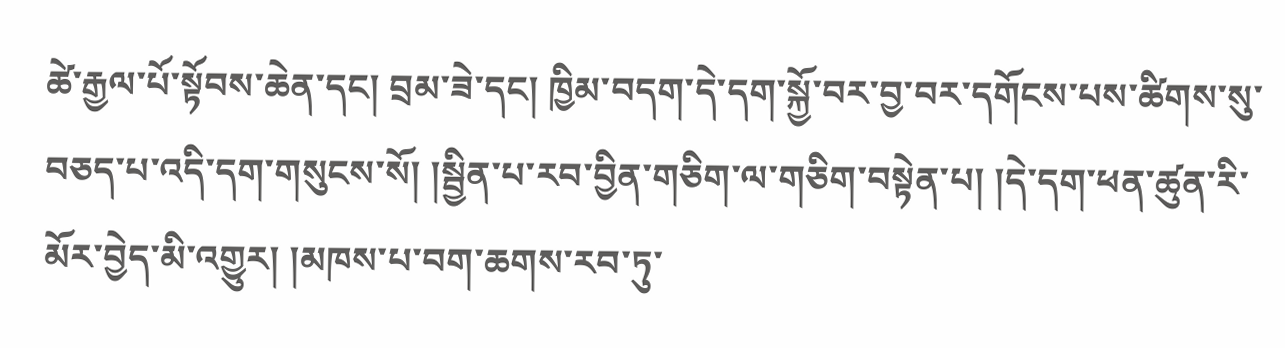ཚེ་རྒྱལ་པོ་སྟོབས་ཆེན་དང། བྲམ་ཟེ་དང། ཁྱིམ་བདག་དེ་དག་སྐྱོ་བར་བྱ་བར་དགོངས་པས་ཚིགས་སུ་ བཅད་པ་འདི་དག་གསུངས་སོ། །སྦྱིན་པ་རབ་བྱིན་གཅིག་ལ་གཅིག་བསྟེན་པ། །དེ་དག་ཕན་ཚུན་རི་མོར་བྱེད་མི་འགྱུར། །མཁས་པ་བག་ཆགས་རབ་ཏུ་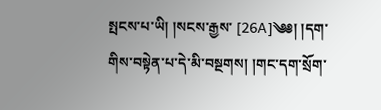སྤངས་པ་ཡི། །སངས་རྒྱས་ [26A]༄༅། །དག་གིས་བསྟེན་པ་དེ་མི་བསྔགས། །གང་དག་སྲོག་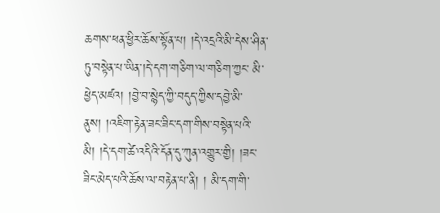ཆགས་ཕན་ཕྱིར་ཆོས་སྟོན་པ། །དེ་འདྲའི་མི་དེས་ཤིན་ཏུ་བསྟེན་པ་ཡིན་།དེ་དག་གཅིག་ལ་གཅིག་ཀྱང་ མི་ཕྱེད་མཛའ། །བྱེ་བ་སྙེད་ཀྱི་བདུད་ཀྱིས་དབྱེ་མི་ནུས། །འཇིག་རྟེན་ཟང་ཟིང་དག་གིས་བསྟེན་པའི་མི། །དེ་དག་ཚེ་འདིའི་དོན་དུ་ཀུན་འགྱུར་གྱི། །ཟང་ཟིང་མེད་པའི་ཆོས་ལ་བརྟེན་པ་ནི། ། མི་དག་གི་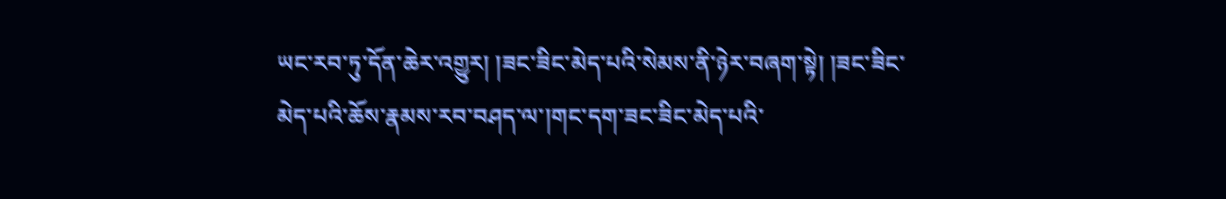ཡང་རབ་ཏུ་དོན་ཆེར་འགྱུར། །ཟང་ཟིང་མེད་པའི་སེམས་ནི་ཉེར་བཞག་སྟེ། །ཟང་ཟིང་མེད་པའི་ཆོས་རྣམས་རབ་བཤད་ལ་།གང་དག་ཟང་ཟིང་མེད་པའི་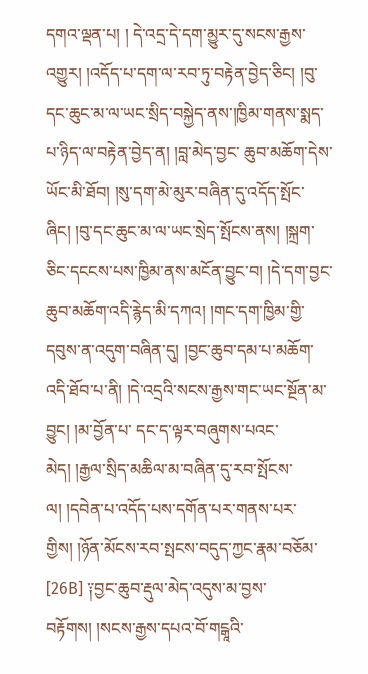དགའ་ལྡན་པ། ། དེ་འདྲ་དེ་དག་མྱུར་དུ་སངས་རྒྱས་འགྱུར། །འདོད་པ་དག་ལ་རབ་ཏུ་བརྟེན་བྱེད་ཅིང། །བུ་དང་ཆུང་མ་ལ་ཡང་སྲིད་བསྐྱེད་ནས་།ཁྱིམ་གནས་སྨད་པ་ཉིད་ལ་བརྟེན་བྱེད་ན། །བླ་མེད་བྱང་ ཆུབ་མཆོག་དེས་ཡོང་མི་ཐོབ། །སུ་དག་མེ་མུར་བཞིན་དུ་འདོད་སྤོང་ཞིང། །བུ་དང་ཆུང་མ་ལ་ཡང་སྲེད་སྤོངས་ནས། །སྐྲག་ཅིང་དངངས་པས་ཁྱིམ་ནས་མངོན་བྱུང་བ། །དེ་དག་བྱང་ ཆུབ་མཆོག་འདི་རྙེད་མི་དཀའ། །གང་དག་ཁྱིམ་གྱི་དབུས་ན་འདུག་བཞིན་དུ། །བྱང་ཆུབ་དམ་པ་མཆོག་འདི་ཐོབ་པ་ནི། །དེ་འདྲའི་སངས་རྒྱས་གང་ཡང་སྔོན་མ་བྱུང། །མ་བྱོན་པ་ དང་ད་ལྟར་བཞུགས་པའང་མེད། །རྒྱལ་སྲིད་མཆིལ་མ་བཞིན་དུ་རབ་སྤོངས་ལ། །དབེན་པ་འདོད་པས་དགོན་པར་གནས་པར་གྱིས། །ཉོན་མོངས་རབ་སྤངས་བདུད་ཀྱང་རྣམ་བཅོམ་ [26B] ༑བྱང་ཆུབ་རྡུལ་མེད་འདུས་མ་བྱས་བརྟོགས། །སངས་རྒྱས་དཔའ་བོ་གངྒཱའི་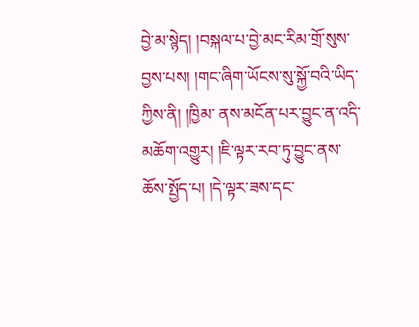བྱེ་མ་སྙེད། །བསྐལ་པ་བྱེ་མང་རིམ་གྲོ་སུས་བྱས་པས། །གང་ཞིག་ཡོངས་སུ་སྐྱོ་བའི་ཡིད་ཀྱིས་ནི། །ཁྱིམ་ ནས་མངོན་པར་བྱུང་ན་འདི་མཆོག་འགྱུར། །ཇི་ལྟར་རབ་ཏུ་བྱུང་ནས་ཆོས་སྤྱོད་པ། །དེ་ལྟར་ཟས་དང་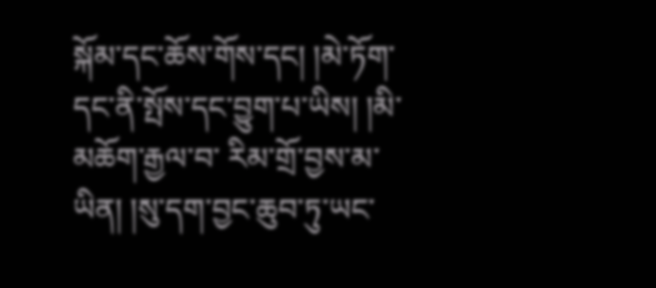སྐོམ་དང་ཆོས་གོས་དང། །མེ་ཏོག་དང་ནི་སྤོས་དང་བྱུག་པ་ཡིས། །མི་མཆོག་རྒྱལ་བ་ རིམ་གྲོ་བྱས་མ་ཡིན། །སུ་དག་བྱང་ཆུབ་ཏུ་ཡང་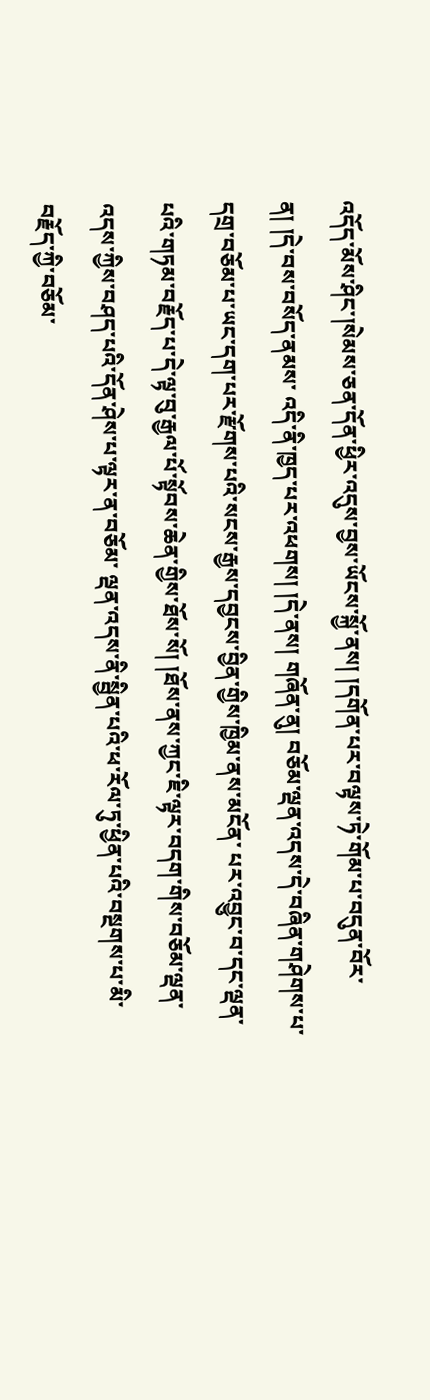འདོད་མོས་ཤིང་།སེམས་ཅན་དོན་ཕྱིར་འདུས་བྱས་ཡོངས་སྐྱོ་ནས། །དགོན་པར་བལྟས་ཏེ་གོམ་པ་བདུན་བོར་ན། །དེ་བས་བསོད་ནམས་ འདི་ནི་ཁྱད་པར་འཕགས། །དེ་ནས། གཞོན་ནུ། བཅོམ་ལྡན་འདས་དེ་བཞིན་གཤེགས་པ་དགྲ་བཅོམ་པ་ཡང་དག་པར་རྫོགས་པའི་སངས་རྒྱས་དབྱངས་བྱིན་གྱིས་ཁྱིམ་ནས་མངོན་ པར་འབྱུང་བ་དང་ལྡན་པའི་གཏམ་བརྗོད་པ་དེ་ལྟ་བུ་རྒྱལ་པོ་སྟོབས་ཆེན་གྱིས་ཐོས་སོ། །ཐོས་ནས་ཀྱང་ཇི་ལྟར་བདག་གིས་བཅོམ་ལྡན་འདས་ཀྱིས་བཤད་པའི་དོན་ཤེས་པ་ལྟར་ན་བཅོམ་ ལྡན་འདས་ནི་སྦྱིན་པའི་ཕ་རོལ་ཏུ་ཕྱིན་པའི་བསྔགས་པ་མི་བརྗོད་ཀྱི་བཅོམ་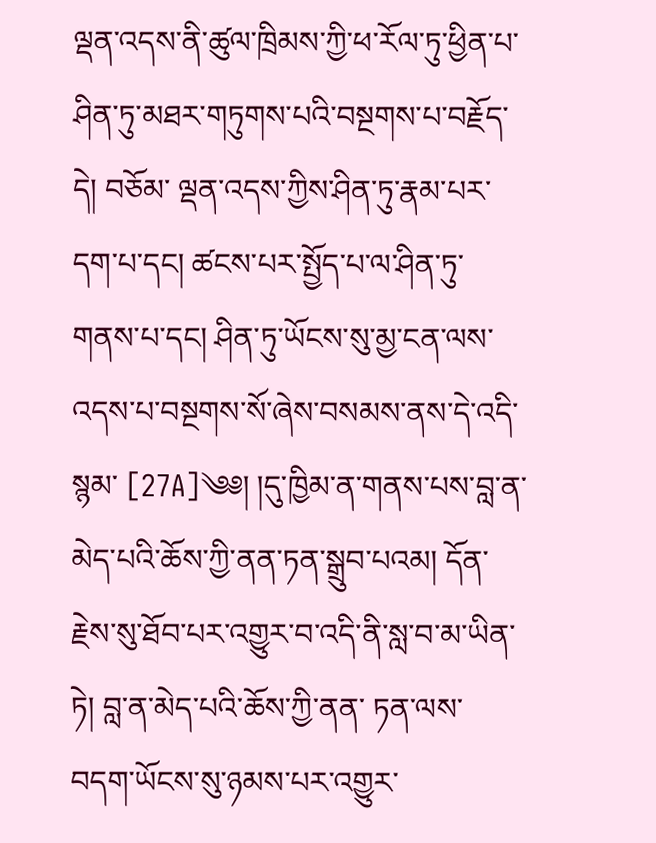ལྡན་འདས་ནི་ཚུལ་ཁྲིམས་ཀྱི་ཕ་རོལ་ཏུ་ཕྱིན་པ་ཤིན་ཏུ་མཐར་གཏུགས་པའི་བསྔགས་པ་བརྗོད་དེ། བཅོམ་ ལྡན་འདས་ཀྱིས་ཤིན་ཏུ་རྣམ་པར་དག་པ་དང། ཚངས་པར་སྤྱོད་པ་ལ་ཤིན་ཏུ་གནས་པ་དང། ཤིན་ཏུ་ཡོངས་སུ་མྱ་ངན་ལས་འདས་པ་བསྔགས་སོ་ཞེས་བསམས་ནས་དེ་འདི་སྙམ་ [27A]༄༅། །དུ་ཁྱིམ་ན་གནས་པས་བླ་ན་མེད་པའི་ཆོས་ཀྱི་ནན་ཏན་སྒྲུབ་པའམ། དོན་རྗེས་སུ་ཐོབ་པར་འགྱུར་བ་འདི་ནི་སླ་བ་མ་ཡིན་ཏེ། བླ་ན་མེད་པའི་ཆོས་ཀྱི་ནན་ ཏན་ལས་བདག་ཡོངས་སུ་ཉམས་པར་འགྱུར་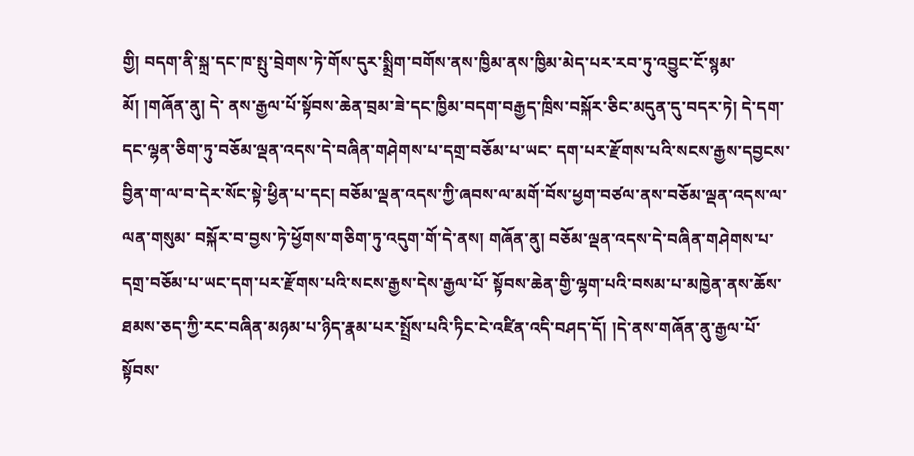གྱི། བདག་ནི་སྐྲ་དང་ཁ་སྤུ་བྲེགས་ཏེ་གོས་དུར་སྨྲིག་བགོས་ནས་ཁྱིམ་ནས་ཁྱིམ་མེད་པར་རབ་ཏུ་འབྱུང་ངོ་སྙམ་མོ། །གཞོན་ནུ། དེ་ ནས་རྒྱལ་པོ་སྟོབས་ཆེན་བྲམ་ཟེ་དང་ཁྱིམ་བདག་བརྒྱད་ཁྲིས་བསྐོར་ཅིང་མདུན་དུ་བདར་ཏེ། དེ་དག་དང་ལྷན་ཅིག་ཏུ་བཅོམ་ལྡན་འདས་དེ་བཞིན་གཤེགས་པ་དགྲ་བཅོམ་པ་ཡང་ དག་པར་རྫོགས་པའི་སངས་རྒྱས་དབྱངས་བྱིན་ག་ལ་བ་དེར་སོང་སྟེ་ཕྱིན་པ་དང། བཅོམ་ལྡན་འདས་ཀྱི་ཞབས་ལ་མགོ་བོས་ཕྱག་བཙལ་ནས་བཅོམ་ལྡན་འདས་ལ་ལན་གསུམ་ བསྐོར་བ་བྱས་ཏེ་ཕྱོགས་གཅིག་ཏུ་འདུག་གོ་དེ་ནས། གཞོན་ནུ། བཅོམ་ལྡན་འདས་དེ་བཞིན་གཤེགས་པ་དགྲ་བཅོམ་པ་ཡང་དག་པར་རྫོགས་པའི་སངས་རྒྱས་དེས་རྒྱལ་པོ་ སྟོབས་ཆེན་གྱི་ལྷག་པའི་བསམ་པ་མཁྱེན་ནས་ཆོས་ཐམས་ཅད་ཀྱི་རང་བཞིན་མཉམ་པ་ཉིད་རྣམ་པར་སྤྲོས་པའི་ཏིང་ངེ་འཛིན་འདི་བཤད་དོ། །དེ་ནས་གཞོན་ནུ་རྒྱལ་པོ་སྟོབས་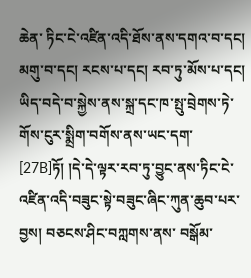ཆེན་ ཏིང་ངེ་འཛིན་འདི་ཐོས་ནས་དགའ་བ་དང། མགུ་བ་དང། རངས་པ་དང། རབ་ཏུ་མོས་པ་དང། ཡིད་བདེ་བ་སྐྱེས་ནས་སྐྲ་དང་ཁ་སྤུ་བྲེགས་ཏེ་གོས་ངུར་སྨྲིག་བགོས་ནས་ཡང་དག་ [27B]ཏོ། །དེ་དེ་ལྟར་རབ་ཏུ་བྱུང་ནས་ཏིང་ངེ་འཛིན་འདི་བཟུང་སྟེ་བཟུང་ཞིང་ཀུན་ཆུབ་པར་བྱས། བཅངས་ཤིང་བཀླགས་ནས་ བསྒོམ་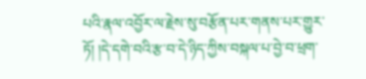པའི་རྣལ་འབྱོར་ལ་རྗེས་སུ་བརྩོན་པར་གནས་པར་གྱུར་ཏོ། །དེ་དགེ་བའི་རྩ་བ་དེ་ཉིད་ཀྱིས་བསྐལ་པ་བྱེ་བ་ཕྲག་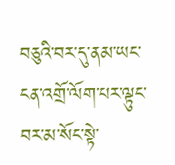བཅུའི་བར་དུ་ནམ་ཡང་ངན་འགྲོ་ལོག་པར་ལྟུང་བར་མ་སོང་སྟེ་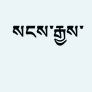སངས་རྒྱས་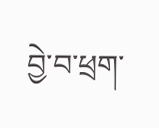བྱེ་བ་ཕྲག་